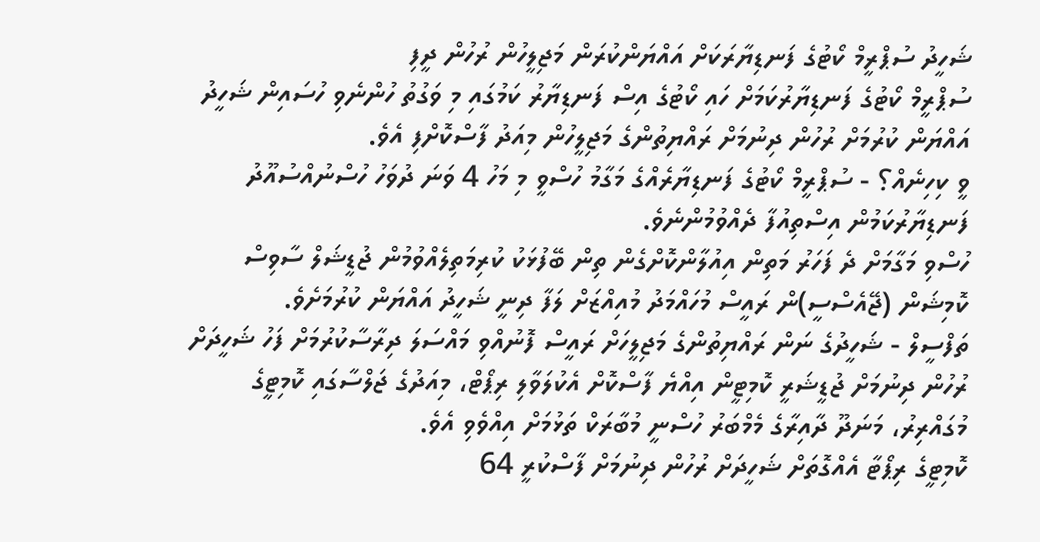ޝަހީދު ސުޕްރީމް ކޯޓުގެ ފަނޑިޔާރަކަށް އައްޔަންކުރަން މަޖިލީހުން ރުހުން ދީފި
ސުޕްރީމް ކޯޓުގެ ފަނޑިޔާރުކަމަށް ހައި ކޯޓުގެ އިސް ފަނޑިޔާރު ކަމުގައި މި ވަގުތު ހުންނެވި ހުސައިން ޝަހީދު އައްޔަން ކުރުމަށް ރުހުން ދިނުމަށް ރައްޔިތުންގެ މަޖިލީހުން މިއަދު ފާސްކޮށްފި އެވެ.
ވީ ކިހިނެއް؟ - ސުޕްރީމް ކޯޓުގެ ފަނޑިޔާރެއްގެ މަގާމު ހުސްވީ މި މަހު 4 ވަނަ ދުވަހު ހުސްނުއްސުއޫދު ފަނޑިޔާރުކަމުން އިސްތިއުފާ ދެއްވުމުންނެވެ.
ހުސްވި މަގާމަށް ދެ ފަހަރު މަތިން އިއުލާންކޮށްގެން ތިން ބޭފުޅަކު ކުރިމަތިލެއްވުމުން ޖުޑީޝަލް ސާވިސް ކޮމިޝަން (ޖޭއެސްސީ)ން ރައީސް މުހައްމަދު މުއިއްޒަށް ލަފާ ދިނީ ޝަހީދު އައްޔަން ކުރުމަށެވެ.
ތަފްސީލް - ޝަހީދުގެ ނަން ރައްޔިތުންގެ މަޖިލީހަށް ރައީސް ފޮނުއްވި މައްސަލަ ދިރާސާކުރުމަށް ފަހު ޝަހީދަށް ރުހުން ދިނުމަށް ޖުޑީޝަރީ ކޮމިޓީން އިއްޔެ ފާސްކޮށް އެކުލަވާލި ރިޕޯޓް، މިއަދުގެ ޖަލްސާގައި ކޮމިޓީގެ މުގައްރިރު، މަނަދޫ ދާއިރާގެ މެމްބަރު ހުސްނީ މުބާރަކް ތަޅުމަށް އިއްވެވި އެވެ.
ކޮމިޓީގެ ރިޕޯޓާ އެއްގޮތަށް ޝަހީދަށް ރުހުން ދިނުމަށް ފާސްކުރީ 64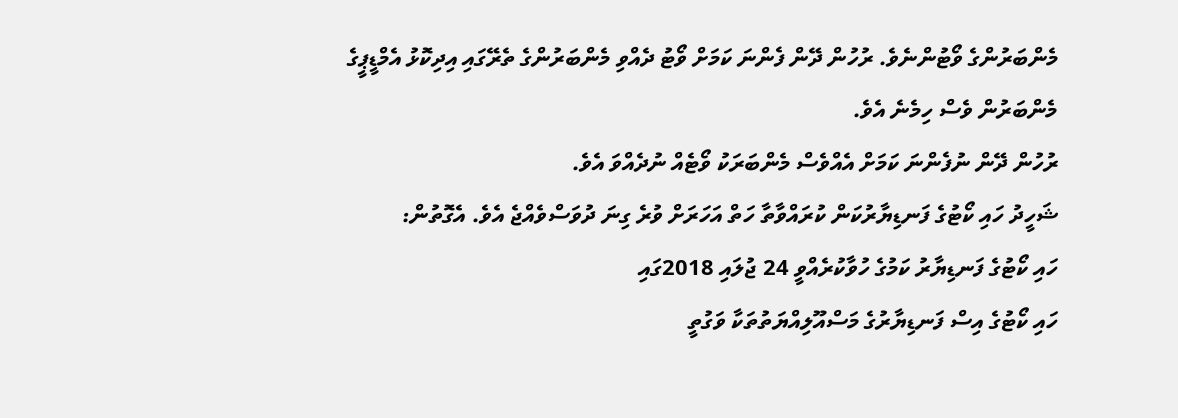މެންބަރުންގެ ވޯޓުންނެވެ. ރުހުން ދޭން ފެންނަ ކަމަށް ވޯޓު ދެއްވި މެންބަރުންގެ ތެރޭގައި އިދިކޮޅު އެމްޑީޕީގެ މެންބަރުން ވެސް ހިމެނެ އެވެ.
ރުހުން ދޭން ނުފެންނަ ކަމަށް އެއްވެސް މެންބަރަކު ވޯޓެއް ނުދެއްވަ އެވެ.
ޝަހީދު ހައި ކޯޓުގެ ފަނޑިޔާރުކަން ކުރައްވާތާ ހަތް އަހަރަށް ވުރެ ގިނަ ދުވަސްވެއްޖެ އެވެ. އެގޮތުން:
ހައި ކޯޓުގެ ފަނޑިޔާރު ކަމުގެ ހުވާކުރެއްވީ 24 ޖުލައި 2018ގައި
ހައި ކޯޓުގެ އިސް ފަނޑިޔާރުގެ މަސްއޫލިއްޔަތުތަކާ ވަގުތީ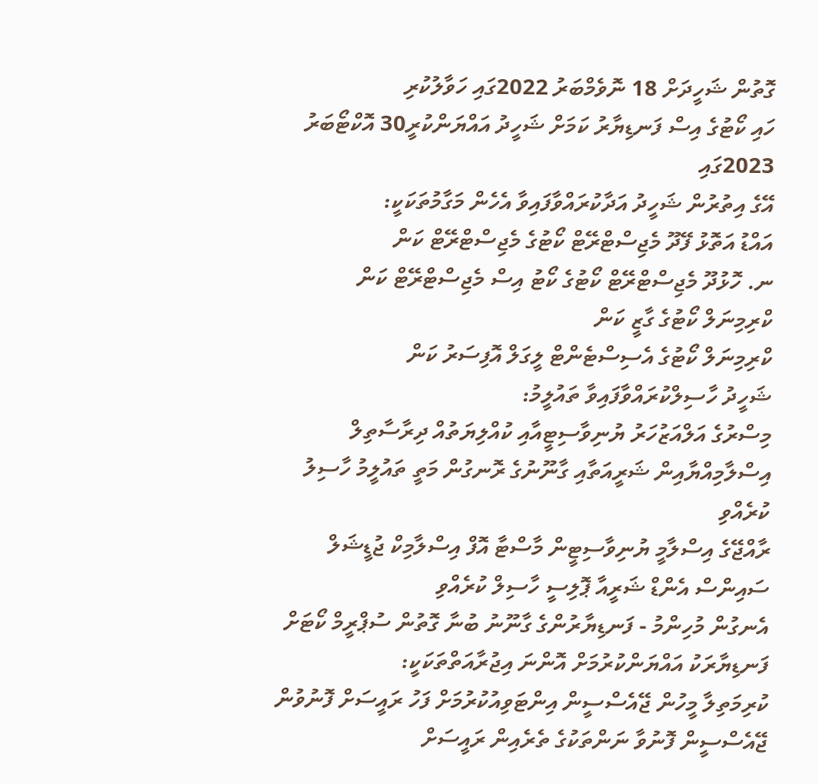ގޮތުން ޝަހީދަށް 18 ނޮވެމްބަރު 2022ގައި ހަވާލުކުރި
ހައި ކޯޓުގެ އިސް ފަނޑިޔާރު ކަމަށް ޝަހީދު އައްޔަންކުރީ30 އޮކްޓޯބަރު 2023ގައި
އޭގެ އިތުރުން ޝަހީދު އަދާކުރައްވާފައިވާ އެހެން މަގާމުތަކަކީ:
އައްޑު އަތޮޅު ފޭދޫ މެޖިސްޓްރޭޓް ކޯޓުގެ މެޖިސްޓްރޭޓް ކަން
ނ. ހޮޅުދޫ މެޖިސްޓްރޭޓް ކޯޓުގެ ކޯޓު އިސް މެޖިސްޓްރޭޓް ކަން
ކްރިމިނަލް ކޯޓުގެ ގާޒީ ކަން
ކްރިމިނަލް ކޯޓުގެ އެސިސްޓެންޓް ލީގަލް އޮފިސަރު ކަން
ޝަހީދު ހާސިލްކުރައްވާފައިވާ ތައުލީމު:
މިސްރުގެ އަލްއަޒުހަރު ޔުނިވާސިޓީއާއި ކުއްލިޔަތުއް ދިރާސާތިލް އިސްލާމިއްޔާއިން ޝަރީއަތާއި ގާނޫނުގެ ރޮނގުން މަތީ ތައުލީމު ހާސިލު ކުރެއްވި
ރާއްޖޭގެ އިސްލާމީ ޔުނިވާސިޓީން މާސްޓާ އޮފް އިސްލާމިކް ޖުޑީޝަލް ސައިންސް އެންޑް ޝަރީއާ ޕޮލިސީ ހާސިލް ކުރެއްވި
އެނގުން މުހިންމު - ފަނޑިޔާރުންގެ ގާނޫނު ބުނާ ގޮތުން ސުޕްރީމް ކޯޓަށް ފަނޑިޔާރަކު އައްޔަންކުރުމަށް އޮންނަ އިޖުރާއަތްތަކަކީ:
ކުރިމަތިލާ މީހުން ޖޭއެސްސީން އިންޓަވިއުކުރުމަށް ފަހު ރައީސަށް ފޮނުވުން
ޖޭއެސްސީން ފޮނުވާ ނަންތަކުގެ ތެރެއިން ރައީސަށް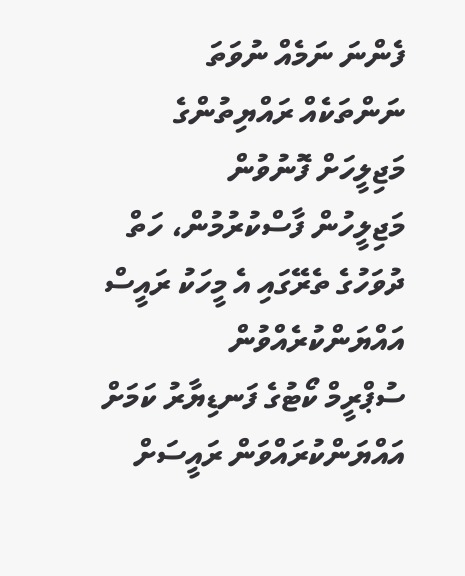ފެންނަ ނަމެއް ނުވަތަ ނަންތަކެއް ރައްޔިތުންގެ މަޖިލީހަށް ފޮނުވުން
މަޖިލީހުން ފާސްކުރުމުން، ހަތް ދުވަހުގެ ތެރޭގައި އެ މީހަކު ރައީސް އައްޔަންކުރެއްވުން
ސުޕްރީމް ކޯޓުގެ ފަނޑިޔާރު ކަމަށް އައްޔަންކުރައްވަން ރައީސަށް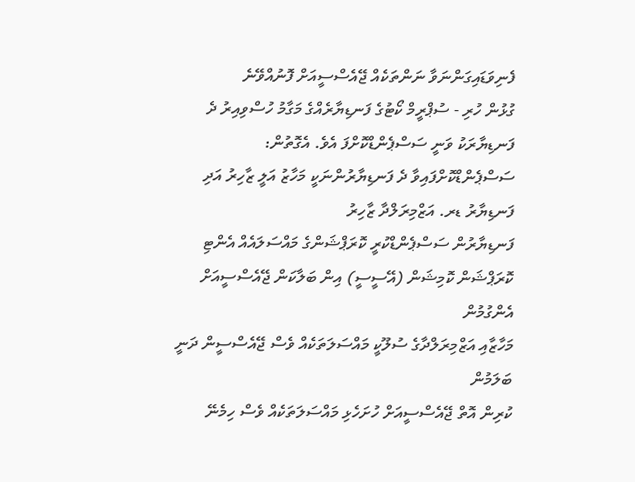ފެނިވަޑައިގަންނަވާ ނަންތަކެއް ޖޭއެސްސީއަށް ފޮނުއްވޭނެ
ގުޅުން ހުރި - ސުޕްރީމް ކޯޓުގެ ފަނޑިޔާރެއްގެ މަގާމު ހުސްވިއިރު ދެ ފަނޑިޔާރަކު ވަނީ ސަސްޕެންޑްކޮށްފަ އެވެ. އެގޮތުން:
ސަސްޕެންޑްކޮށްފައިވާ ދެ ފަނޑިޔާރުންނަކީ މަހާޒު އަލީ ޒާހިރު އަދި ފަނޑިޔާރު ޑރ. އަޒްމިރަލްދާ ޒާހިރު
ފަނޑިޔާރުން ސަސްޕެންޑްކުރީ ކޮރަޕްޝަންގެ މައްސަލައެއް އެންޓި ކޮރަޕްޝަން ކޮމިޝަން (އޭސީސީ) އިން ބަލާކަން ޖޭއެސްސީއަށް އެންގުމުން
މަހާޒާއި އަޒްމިރަލްދާގެ ސުލޫކީ މައްސަލަތަކެއް ވެސް ޖޭއެސްސީން ދަނީ ބަލަމުން
ކުރިން އޮތް ޖޭއެސްސީއަށް ހުށަހެޅި މައްސަލަތަކެއް ވެސް ހިމެނޭ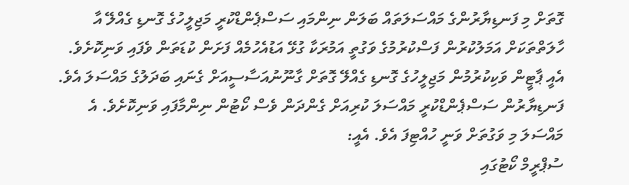ގޮތަށް މި ފަނޑިޔާރުންގެ މައްސަލަތައް ބަލަން ނިންމައި ސަސްޕެންޑްކުރީ މަޖިލީހުގެ ގޮނޑި ގެއްލޭ އާ ހާލަތްތަކަށް އަމަލުކުރުން ފަސްކުރުމުގެ ވަގުތީ އަމުރަކާ ގުޅޭ އަޑުއެހުމެއް ފަށަން ކުޑަތަން ވެފައި ވަނިކޮށެވެ.
އެއީ ޕާޓީން ވަކިކުރުމުން މަޖިލީހުގެ ގޮނޑި ގެއްލޭ ގޮތަށް ގާނޫނުއަސާސީއަށް ގެނައި ބަދަލުގެ މައްސަލަ އެވެ. ފަނޑިޔާރުން ސަސްޕެންޑްކުރީ މައްސަލަ ކުރިއަށް ގެންދަން ވެސް ކޯޓުން ނިންމާފައި ވަނިކޮށެވެ. އެ މައްސަލަ މި ވަގުތަށް ވަނީ ހުއްޓިފަ އެވެ. އެއީ:
ސުޕްރީމް ކޯޓުގައި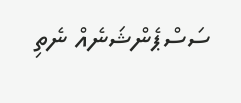ސަސްޕެންޝަނެއް ނެތި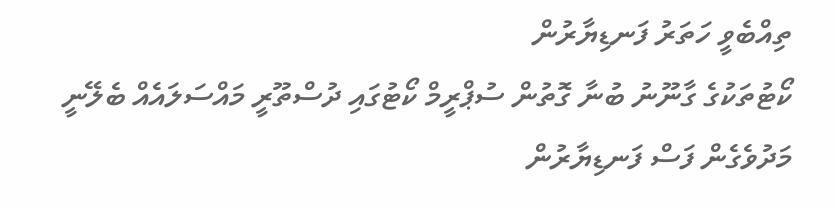ތިއްބެވީ ހަތަރު ފަނޑިޔާރުން
ކޯޓުތަކުގެ ގާނޫނު ބުނާ ގޮތުން ސުޕްރީމް ކޯޓުގައި ދުސްތޫރީ މައްސަލައެއް ބެލޭނީ މަދުވެގެން ފަސް ފަނޑިޔާރުން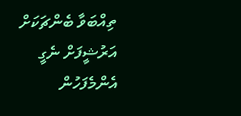ތިއްބަވާ ބެންޗަކަށް
އަރުޝީފަށް ނެގީ
އެންމެފަހުން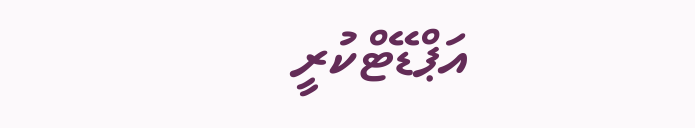އަޕްޑޭޓްކުރީ